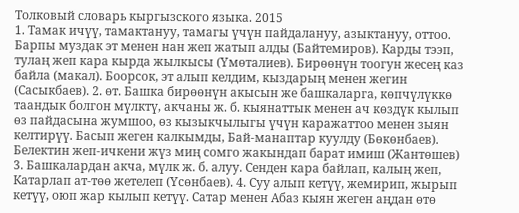Толковый словарь кыргызского языка. 2015
1. Тамак ичүү, тамактануу, тамагы үчүн пайдалануу, азыктануу, оттоо. Барпы муздак эт менен нан жеп жатып алды (Байтемиров). Карды тээп, тулаң жеп кара кырда жылкысы (Үмөталиев). Бирөөнүн тоогун жесең каз байла (макал). Боорсок, эт алып келдим, кыздарың менен жегин (Сасыкбаев). 2. өт. Башка бирөөнүн акысын же башкаларга, көпчүлүккө таандык болгон мүлктү, акчаны ж. б. кыянаттык менен ач көздүк кылып өз пайдасына жумшоо, өз кызыкчылыгы үчүн каражаттоо менен зыян келтирүү. Басып жеген калкымды, Бай-манаптар куулду (Бөкөнбаев). Белектин жеп-ичкени жүз миң сомго жакындап барат имиш (Жантөшев) 3. Башкалардан акча, мүлк ж. б. алуу. Сенден кара байлап, калың жеп, Катарлап ат-төө жетелеп (Үсөнбаев). 4. Суу алып кетүү, жемирип, жырып кетүү, оюп жар кылып кетүү. Сатар менен Абаз кыян жеген аңдан өтө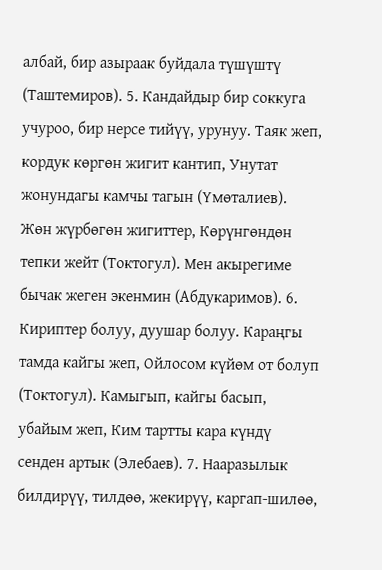албай, бир азыраак буйдала түшүштү (Таштемиров). 5. Кандайдыр бир соккуга учуроо, бир нерсе тийүү, урунуу. Таяк жеп, кордук көргөн жигит кантип, Унутат жонундагы камчы тагын (Үмөталиев). Жөн жүрбөгөн жигиттер, Көрүнгөндөн тепки жейт (Токтогул). Мен акырегиме бычак жеген экенмин (Абдукаримов). 6. Кириптер болуу, дуушар болуу. Караңгы тамда кайгы жеп, Ойлосом күйөм от болуп (Токтогул). Камыгып, кайгы басып, убайым жеп, Ким тартты кара күндү сенден артык (Элебаев). 7. Нааразылык билдирүү, тилдөө, жекирүү, каргап-шилөө,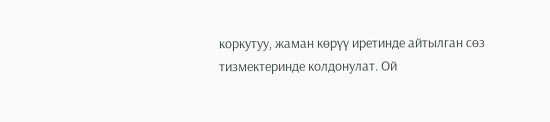коркутуу, жаман көрүү иретинде айтылган сөз тизмектеринде колдонулат. Ой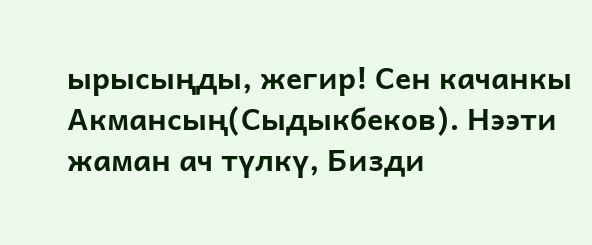ырысыңды, жегир! Сен качанкы Акмансың(Сыдыкбеков). Нээти жаман ач түлкү, Бизди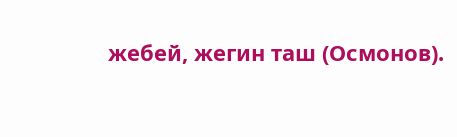жебей, жегин таш (Осмонов).